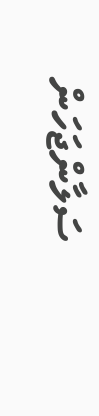ސަލާންޖަހަން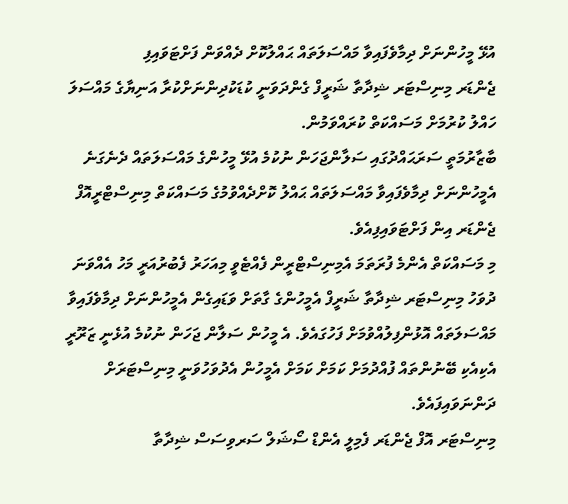އުޅޭ މީހުންނަށް ދިމާވެފައިވާ މައްސަލަތައް ޙައްލުކޮށް ދެއްވަން ފަށްޓަވައިފި
ޖެންޑަރ މިނިސްޓަރ ޝިދާތާ ޝަރީފް ގެންދަވަނީ ކުޑަކުދިންނަށްކުރާ އަނިޔާގެ މައްސަލަ ހައްލު ކުރުމަށް މަސައްކަތް ކުރައްވަމުން.
ބާޒާރުމަތީ ސަރަޙައްދުގައި ސަލާންޖަހަން ނުކުމެ އުޅޭ މީހުންގެ މައްސަލަތައް ދެނެގަނެ އެމީހުންނަށް ދިމާވެފައިވާ މައްސަލަތައް ޙައްލު ކޮށްދެއްވުމުގެ މަސައްކަތް މިނިސްޓްރީއޮފް ޖެންޑަރ އިން ފަށްޓަވައިފިއެވެ.
މި މަސައްކަތް އެންމެ ފުރަތަމަ އެމިނިސްޓްރީން ފެއްޓެވީ މިއަހަރު ފެބުރުއަރީ މަހު އެއްވަނަ ދުވަހު މިނިސްޓަރ ޝިދާތާ ޝަރީފް އެމީހުންގެ ގާތަށް ވަޑައިގެން އެމީހުންނަށް ދިމާވެފައިވާ މައްސަލަތައް އޮޅުންފިލުއްވުމަށް ފަހުގައެވެ. އެ މީހުން ސަލާން ޖަހަން ނުކުމެ އުޅެނީ ޒަރޫރީ އެކިއެކި ބޭނުންތައް ފުއްދުމަށް ކަމަށް ކަމަށް އެމީހުން އެދުވަހުވަނީ މިނިސްޓަރަށް ދަންނަވައިފައެވެ.
މިނިސްޓަރ އޮފް ޖެންޑަރ ފެމިލީ އެންޑް ސޯޝަލް ސަރވިސަސް ޝިދާތާ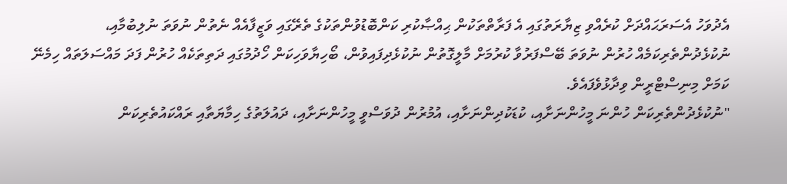އެދުވަހު އެސަރަޙައްދަށް ކުރެއްވި ޒިޔާރަތުގައި އެ ފަރާތްތަކުން ޙިއްޞާކުރި ކަންބޮޑުވުންތަކުގެ ތެރޭގައި ވަޒީފާއެއް ނެތުން ނުވަތަ ނުލިބުމާއި، ނުކުޅެދުންތެރިކަމެއް ހުރުން ނުވަތަ ބޭސްފަރުވާ ކުރުމަށް މާލީގޮތުން ނުކުޅެދިފައިވުން، ބޯހިޔާވަހިކަން ހޯދުމުގައި ދަތިތަކެއް ހުރުން ފަދަ މައްސަލަތައް ހިމެނޭ ކަމަށް މިނިސްޓްރީން ވިދާޅުވެފައެވެ.
"ނުކުޅެދުންތެރިކަން ހުންނަ މީހުންނަށާއި، ކުޑަކުދިންނަށާއި، އުމުރުން ދުވަސްވީ މީހުންނަށާއި، ދައުލަތުގެ ހިމާޔަތާއި ރައްކައުތެރިކަން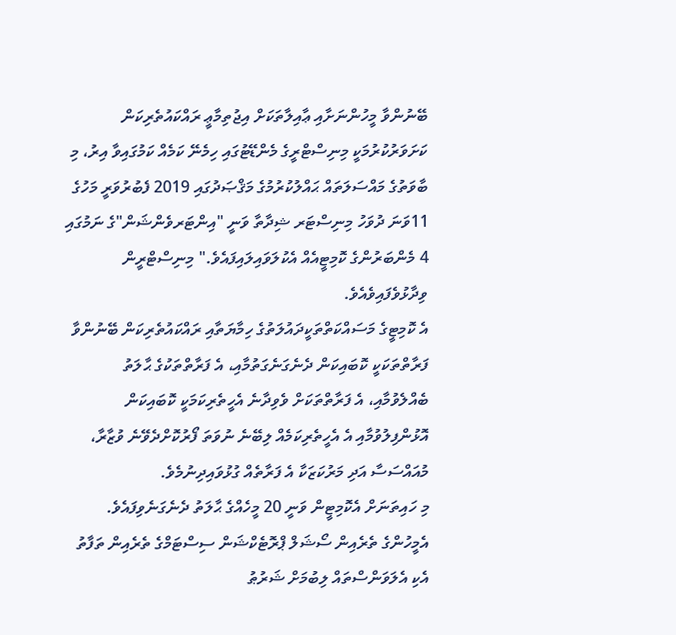ބޭނުންވާ މީހުންނަށާއި ޢާއިލާތަކަށް އިޖުތިމާޢީ ރައްކައުތެރިކަން ކަށަވަރުކުރުމަކީ މިނިސްޓްރީގެ މެންޑޭޓުގައި ހިމެނޭ ކަމެއް ކަމުގައިވާ އިރު، މި ބާވަތުގެ މައްސަލަތައް ޙައްލުކުރުމުގެ މަޤްޞަދުގައި 2019 ފެބުރުވަރީ މަހުގެ 11ވަނަ ދުވަހު މިނިސްޓަރ ޝިދާތާ ވަނީ "އިންޓަރވެންޝަން"ގެ ނަމުގައި 4 މެންބަރުންގެ ކޮމިޓީއެއް އެކުލަވައިލައިފައެވެ." މިނިސްޓްރީން ވިދާޅުވެފައިވެއެވެ.
އެ ކޮމިޓީގެ މަސައްކަތްތަކީދައުލަތުގެ ހިމާޔަތާއި ރައްކައުތެރިކަން ބޭނުންވާ ފަރާތްތަކަކީ ކޮބައިކަން ދެނެގަނެގަތުމާއި، އެ ފަރާތްތަކުގެ ޙާލަތު ބެއްލެވުމާއި، އެ ފަރާތްތަކަށް ވެވިދާނެ އެހީތެރިކަމަކީ ކޮބައިކަން އޮޅުންފިލުވުމާއި އެ އެހީތެރިކަމެއް ލިބޭނެ ނުވަތަ ފޯރުކޮށްދެވޭނެ ވުޒާރާ، މުއައްސަސާ އަދި މަރުކަޒަކާ އެ ފަރާތެއް ގުޅުވައިދިނުމެވެ.
މި ހައިތަނަށް އެކޮމިޓީން ވަނީ 20 މީހެއްގެ ޙާލަތު ދެނެގަނެވިފައެވެ. އެމީހުންގެ ތެރެއިން ސޯޝަލް ޕްރޮޓެކްޝަން ސިސްޓަމްގެ ތެރެއިން ތަފާތު އެކި އެލަވަންސްތައް ލިބުމަށް ޝަރުޠު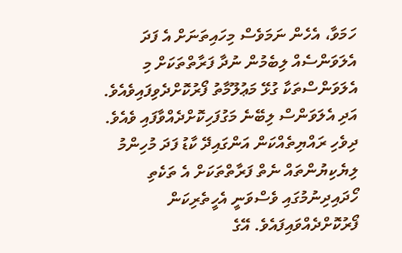ހަމަވާ، އެހެން ނަމަވެސް މިހައިތަނަށް އެ ފަދަ އެލަވަންސެއް ލިބެމުން ނުދާ ފަރާތްތަކަށް މި އެލަވަންސްތަކާ ގުޅޭ މަޢުލޫމާތު ފޯރުކޮށްދެވިފައިވެއެވެ. އަދި އެލަވަންސް ލިބޭނެ މަގުފަހިކޮށްދެއްވާފައި ވެއެވެ. ދިވެހި ރައްޔިތެއްކަން އަންގައިދޭ ކާޑު ފަދަ މުހިންމު ލިޔެކިޔުންތައް ނެތް ފަރާތްތަކަށް އެ ތަކެތި ހޯދައިދިނުމުގައި ވެސްވަނީ އެހީތެރިކަން ފޯރުކޮށްދެއްވައިފައެވެ. އޭގެ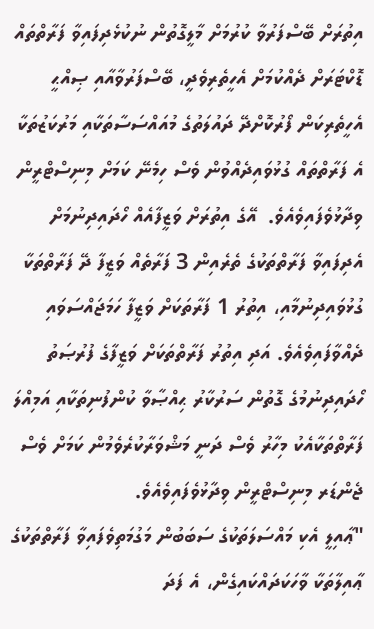އިތުރަށް ބޭސްފަރުވާ ކުރުމަށް މާލީގޮތުން ނުކުޅެދިފައިވާ ފަރާތްތައް ޑޮކްޓަރަށް ދެއްކުމަށް އެހީތެރިވެދީ، ބޭސްފަރުވާއާއި ޞިއްޙީ އެހީތެރިކަން ފޯރުކޮށްދޭ ދައުލަތުގެ މުއައްސަސާތަކާއި މަރުކަޒުތަކާ އެ ފަރާތްތައް ގުޅުވައިދެއްވުން ވެސް ހިމެނޭ ކަމަށް މިނިސްޓްރީން ވިދާޅުވެފައިވެއެވެ.  އޭގެ އިތުރަށް ވަޒީފާއެއް ހޯދައިދިނުމަށް އެދިފައިވާ ފަރާތްތަކުގެ ތެރެއިން 3 ފަރާތެއް ވަޒީފާ ދޭ ފަރާތްތަކާ ގުޅުވައިދިނުމާއި، އިތުރު 1 ފަރާތަކަށް ވަޒީފާ ހަމަޖައްސަވައި ދެއްވާފައިވެއެވެ. އަދި އިތުރު ފަރާތްތަކަށް ވަޒީފާގެ ފުރުޞަތު ހޯދައިދިނުމުގެ ގޮތުން ސަރުކާރު ޙިއްޞާވާ ކުންފުނިތަކާއި އަމިއްލަ ފަރާތްތަކާއެކު މިހާރު ވެސް ދަނީ މަޝްވަރާކުރެވެމުން ކަމަށް ވެސް ޖެންޑަރ މިނިސްޓްރީން ވިދާޅުވެފައިވެއެވެ.
"ޢާއިލީ އެކި މައްސަލަތަކުގެ ސަބަބުން މަގުމަތިވެފައިވާ ފަރާތްތަކުގެ ޢާއިލާތަކާ ވާހަކަދައްކައިގެން، އެ ފަދަ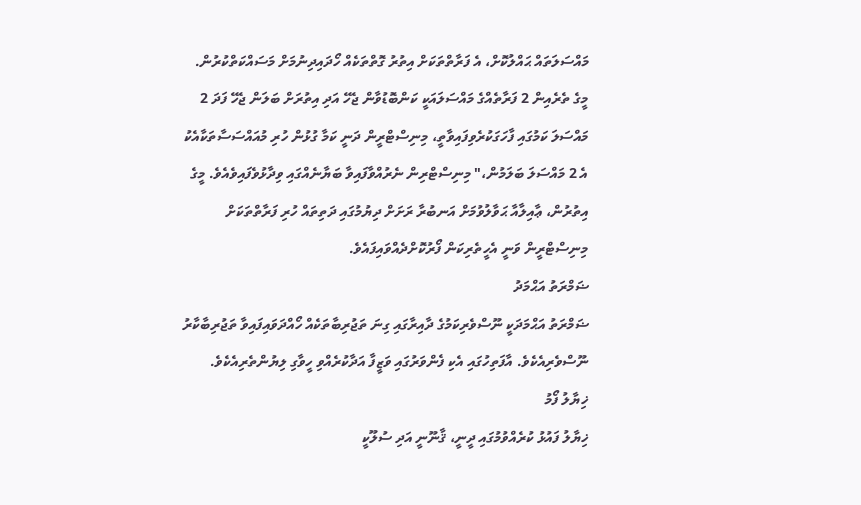މައްސަލަތައް ޙައްލުކޮށް، އެ ފަރާތްތަކަށް އިތުރު ގޮތްތަކެއް ހޯދައިދިނުމަށް މަސައްކަތްކުރުން. މީގެ ތެރެއިން 2 ފަރާތެއްގެ މައްސަލައަކީ ކަންބޮޑުވާން ޖެހޭ އަދި އިތުރަށް ބަލަން ޖެހޭ ފަދަ 2 މައްސަލަ ކަމުގައި ފާހަގަކުރެވިފައިވާތީ، މިނިސްޓްރީން ދަނީ ކަމާ ގުޅުން ހުރި މުއައްސަސާތަކާއެކު އެ 2 މައްސަލަ ބަލަމުން،" މިނިސްޓްރިން ނެރުއްވާފައިވާ ބަޔާނެއްގައި ވިދާޅުވެފައިވެއެވެ. މީގެ އިތުރުން، ޢާއިލާއާ ޙަވާލުވުމަށް އަނބުރާ ރަށަށް ދިޔުމުގައި ދަތިތައް ހުރި ފަރާތްތަކަށް މިނިސްޓްރީން ވަނީ އެހީތެރިކަން ފޯރުކޮށްދެއްވައިފައެވެ.
ޟަމްރަތު އަޙްމަދު
ޟަމްރަތު އަޙްމަދަކީ ނޫސްވެރިކަމުގެ ދާއިރާގައި ގިނަ ތަޖުރިބާތަކެއް ހޯއްދަވައިފައިވާ ތަޖުރިބާކާރު ނޫސްވެރިއެކެވެ. އާފަތިހުގައި އެކި ފެންވަރުގައި ވަޒީފާ އަދާކުރެއްވި ހީވާގި ލިޔުންތެރިއެކެވެ.
ޚިޔާލު ފޯމު
ޚިޔާލު ފައުޅު ކުރެއްވުމުގައި ދީނީ، ޤާނޫނީ އަދި ސުލޫކީ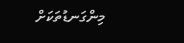މިންގަނޑުތަކަށް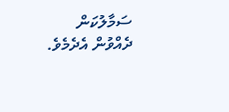ސަމާލުކަން ދެއްވުން އެދެމެވެ.